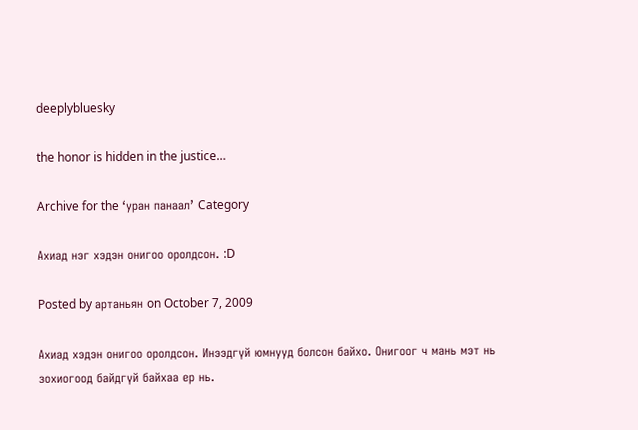deeplybluesky

the honor is hidden in the justice…

Archive for the ‘уран панаал’ Category

Aхиад нэг хэдэн онигоо оролдсон. :D

Posted by артаньян on October 7, 2009

Ахиад хэдэн онигоо оролдсон. Инээдгүй юмнууд болсон байхo. Онигоог ч мань мэт нь зохиогоод байдгүй байхаа ер нь.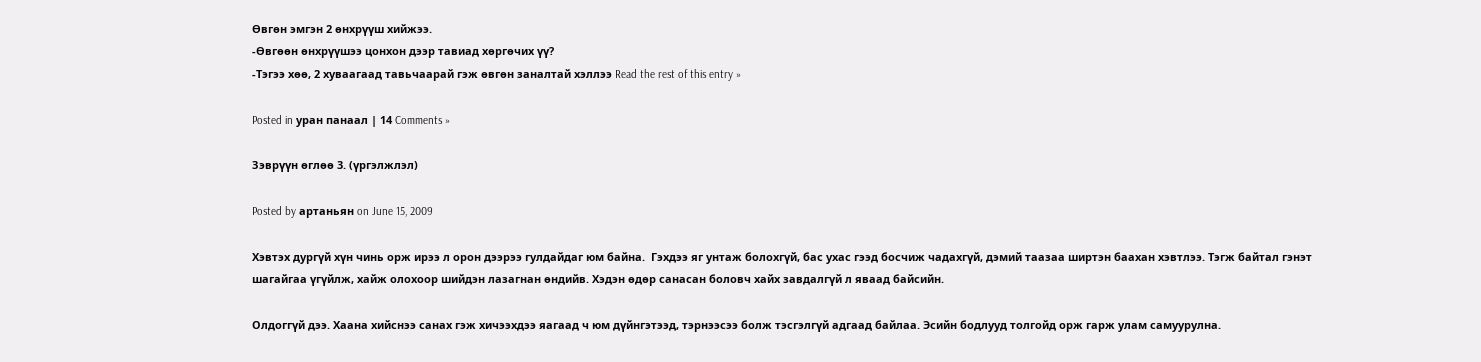Өвгөн эмгэн 2 өнхрүүш хийжээ.
-Өвгөөн өнхрүүшээ цонхон дээр тавиад хөргөчиx үү?
-Тэгээ хөө, 2 хуваагаад тавьчаарай гэж өвгөн заналтай хэллээ Read the rest of this entry »

Posted in уран панаал | 14 Comments »

Зэврүүн өглөө 3. (үргэлжлэл)

Posted by артаньян on June 15, 2009

Хэвтэх дургүй хүн чинь орж ирээ л орон дээрээ гулдайдаг юм байна.  Гэхдээ яг унтаж болохгүй, бас ухас гээд босчиж чадахгүй, дэмий таазаа ширтэн баахан хэвтлээ. Тэгж байтал гэнэт шагайгаа үгүйлж, хайж олохоор шийдэн лазагнан өндийв. Хэдэн өдөр санасан боловч хайх завдалгүй л яваад байсийн.

Олдоггүй дээ. Хаана хийснээ санах гэж хичээхдээ яагаад ч юм дүйнгэтээд, тэрнээсээ болж тэсгэлгүй адгаад байлаа. Эсийн бодлууд толгойд орж гарж улам самуурулна.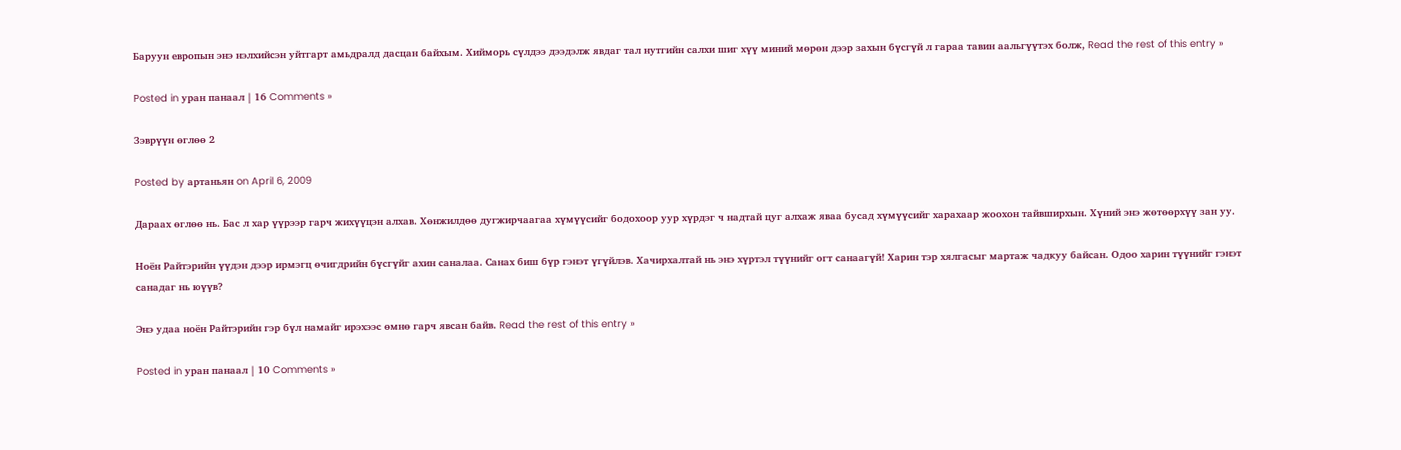Баруун европын энэ нэлхийсэн уйтгарт амьдралд дасцан байхым. Хийморь сүлдээ дээдэлж явдаг тал нутгийн салхи шиг хүү миний мөрөн дээр захын бүсгүй л гараа тавин аальгүүтэх болж, Read the rest of this entry »

Posted in уран панаал | 16 Comments »

Зэврүүн өглөө 2

Posted by артаньян on April 6, 2009

Дараах өглөө нь. Бас л хар үүрээр гарч жиxүүцэн алхав. Хөнжилдөө дугжирчаагаа хүмүүсийг бодохоор уур хүрдэг ч надтай цуг алхаж яваа бусад хүмүүсийг харахаар жоохон тайвширхын. Хүний энэ жөтөөрхүү зан уу.

Ноён Райтэрийн үүдэн дээр ирмэгц өчигдрийн бүсгүйг ахин саналаа. Санах биш бүр гэнэт үгүйлэв. Хачирхалтай нь энэ хүртэл түүнийг огт санаагүй! Харин тэр хялгасыг мартаж чадкуу байсан. Одоо харин түүнийг гэнэт санадаг нь юүүв?

Энэ удаа ноён Райтэрийн гэр бүл намайг ирэхээс өмнө гарч явсан байв. Read the rest of this entry »

Posted in уран панаал | 10 Comments »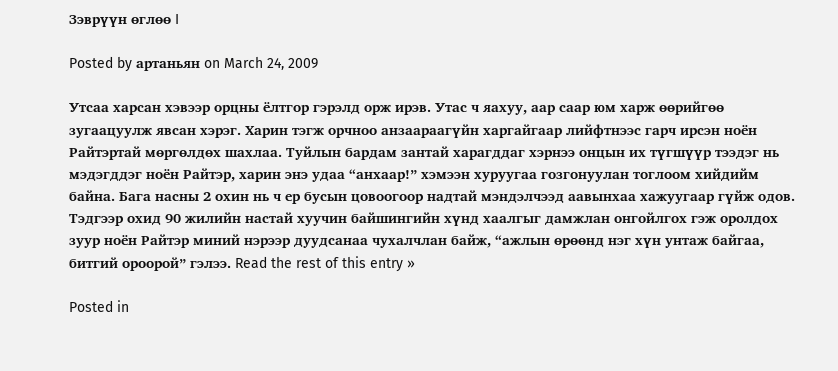Зэврүүн өглөө I

Posted by артаньян on March 24, 2009

Утсаа харсан хэвээр орцны ёлтгор гэрэлд орж ирэв. Утас ч яахуу, аар саар юм харж өөрийгөө зугаацуулж явсан хэрэг. Харин тэгж орчноо анзаараагүйн харгайгаар лийфтнээс гарч ирсэн ноён Райтэртай мөргөлдөх шахлаа. Туйлын бардам зантай харагддаг хэрнээ онцын их түгшүүр тээдэг нь мэдэгддэг ноён Райтэр, харин энэ удаа “анхаар!” хэмээн хуруугаа гозгонуулан тоглоом хийдийм байна. Бага насны 2 охин нь ч ер бусын цовоогоор надтай мэндэлчээд аавынхаа хажуугаар гүйж одов. Тэдгээр охид 90 жилийн настай хуучин байшингийн хүнд хаалгыг дамжлан онгойлгох гэж оролдох зуур ноён Райтэр миний нэрээр дуудсанаа чухалчлан байж, “ажлын өрөөнд нэг хүн унтаж байгаа, битгий ороорой” гэлээ. Read the rest of this entry »

Posted in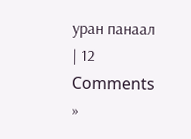уран панаал | 12 Comments »